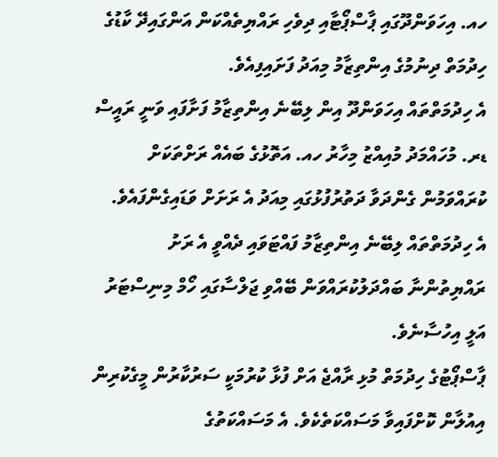ހއ. އިހަވަންދޫގައި ޕާސްޕޯޓާއި ދިވެހި ރައްޔިތެއްކަން އަންގައިދޭ ކާޑުގެ ހިދުމަތް ދިނުމުގެ އިންތިޒާމު މިއަދު ފަށައިފިއެވެ.
އެ ހިދުމަތްތައް އިހަވަންދޫ އިން ލިބޭނެ އިންތިޒާމު ފަށާފައި ވަނީ ރައީސް ޑރ. މުހައްމަދު މުއިއްޒު މިހާރު ހއ. އަތޮޅުގެ ބައެއް ރަށްތަކަށް ކުރައްވަމުން ގެންދަވާ ދަތުރުފުޅުގައި މިއަދު އެ ރަށަށް ވަޑައިގެންފައެވެ.
އެ ހިދުމަތްތައް ލިބޭނެ އިންތިޒާމު ފައްޓަވައި ދެއްވީ އެ ރަށު ރައްޔިތުންނާ ބައްދަލުކުރައްވަން ބޭއްވި ޖަލްސާގައި ހޯމް މިނިސްޓަރު އަލީ އިހުސާނެވެ.
ޕާސްޕޯޓުގެ ހިދުމަތް މުޅި ރާއްޖެ އަށް ފުޅާ ކުރުމަކީ ސަރުކާރުން މީގެކުރިން އިއުލާން ކޮށްފައިވާ މަސައްކަތެކެވެ. އެ މަސައްކަތުގެ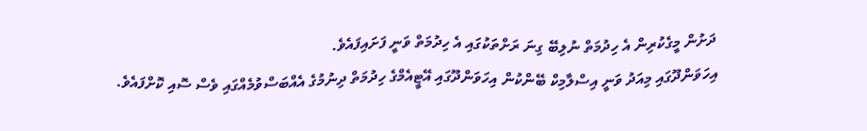ދަށުން މީގެކުރިން އެ ހިދުމަތް ނުލިބޭ ގިނަ ރަށްތަކުގައި އެ ހިދުމަތް ވަނީ ފަށައިފައެވެ.
އިހަވަންދޫގައި މިއަދު ވަނީ އިސްލާމިކް ބޭންކުން އިހަވަންދޫގައި އޭޓީއެމްގެ ހިދުމަތް ދިނުމުގެ އެއްބަސްވުމެއްގައި ވެސް ސޮއި ކޮށްފައެވެ.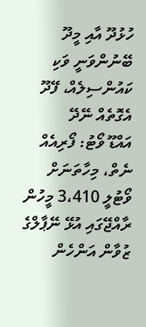ހުޅުދޫ އާއި މީދޫ ބޭނުންވަނީ ވަކި ކައުންސިލެއް، ފޭދޫ އެގޮތެއް ނޭދޭ
އައްޑޫ ވޯޓު: ފޯރިއެއް ނެތް، މިހާތަނަށް ވޯޓުލީ 3،410 މީހުން
ރާއްޖޭގައި އުޅޭ ނޭޕާލްގެ ޒުވާން އަންހެން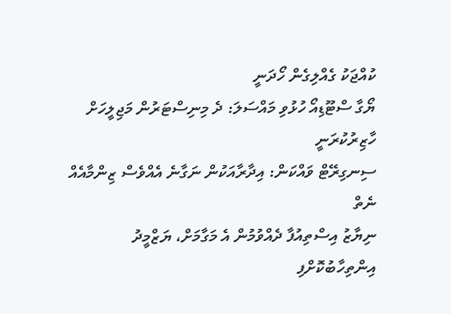ކުއްޖަކު ގެއްލިގެން ހޯދަނީ
ޔޯގާ ސްޓޫޑިއޯ ހުޅުވި މައްސަލަ: ދެ މިނިސްޓަރުން މަޖިލީހަށް ހާޒިރުކުރަނީ
ސިނގިރޭޓް ވައްކަން: އިދާރާއަކުން ނަގާނެ އެއްވެސް ޒިންމާއެއް ނެތް
ނިޔާޒު އިސްތިއުފާ ދެއްވުމުން އެ މަގާމަށް، ޔަޒްމީދު އިންތިހާބުކޮށްފި